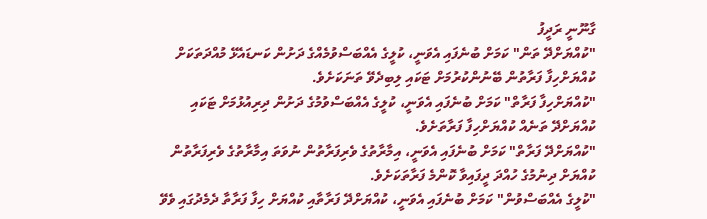ގާނޫނީ ރަދީފު
"ކުއްޔަށްދޭ ތަން" ކަމަށް ބުނެފައި އެވަނީ، ކުލީގެ އެއްބަސްވުމެއްގެ ދަށުން ކަނޑައެޅޭ މުއްދަތަކަށް ކުއްޔަށްހިފާ ފަރާތުން ބޭނުންކުރުމަށް ޓަކައި ލިބިދެވޭ ތަނަކަށެވެ.
"ކުއްޔަށްހިފާ ފަރާތް" ކަމަށް ބުނެފައި އެވަނީ، ކުލީގެ އެއްބަސްވުމުގެ ދަށުން ދިރިއުޅުމަށް ޓަކައި ކުއްޔަށްދޭ ތަނެއް ކުއްޔަށްހިފާ ފަރާތަށެވެ.
"ކުއްޔަށްދޭ ފަރާތް" ކަމަށް ބުނެފައި އެވަނީ، އިމާރާތުގެ ވެރިފަރާތުން ނުވަތަ އިމާރާތުގެ ވެރިފަރާތުން ކުއްޔަށް ދިނުމުގެ ހުއްދަ ދީފައިވާ ކޮންމެ ފަރާތަކަށެވެ.
"ކުލީގެ އެއްބަސްވުން" ކަމަށް ބުނެފައި އެވަނީ، ކުއްޔަށްދޭ ފަރާތާއި ކުއްޔަށް ހިފާ ފަރާތާ ދެމެދުގައި ވެވޭ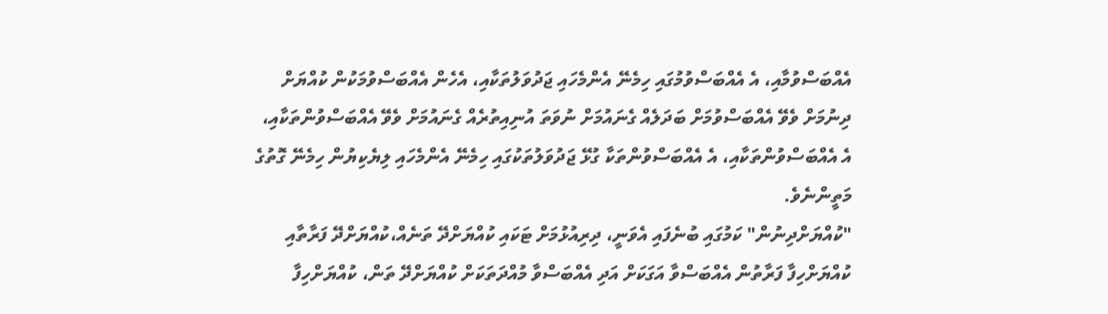އެއްބަސްވުމާއި، އެ އެއްބަސްވުމުގައި ހިމެނޭ އެންމެހައި ޖަދުވަލުތަކާއި، އެހެން އެއްބަސްވުމަކުން ކުއްޔަށް ދިނުމަށް ވެވޭ އެއްބަސްވުމަށް ބަދަލެއް ގެނައުމަށް ނުވަތަ އުނިއިތުރެއް ގެނައުމަށް ވެވޭ އެއްބަސްވުންތަކާއި، އެ އެއްބަސްވުންތަކާއި، އެ އެއްބަސްވުންތަކާ ގުޅޭ ޖަދުވަލުތަކުގައި ހިމެނޭ އެންމެހައި ލިޔެކިޔުން ހިމެނޭ ގޮތުގެ މަތީންނެވެ.
"ކުއްޔަށްދިނުން" ކަމުގައި ބުނެފައި އެވަނީ، ދިރިއުޅުމަށް ޓަކައި ކުއްޔަށްދޭ ތަނެއް،ކުއްޔަށްދޭ ފަރާތާއި ކުއްޔަށްހިފާ ފަރާތުން އެއްބަސްވާ އަގަކަށް އަދި އެއްބަސްވާ މުއްދަތަކަށް ކުއްޔަށްދޭ ތަން، ކުއްޔަށްހިފާ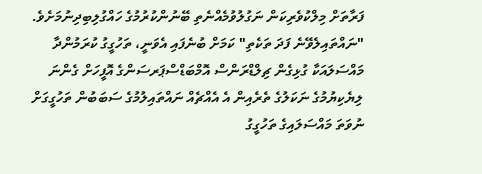ފަރާތަށް މިލްކުވެރިކަން ނަގުލުވުމެއްނެތި ބޭނުންކުރުމުގެ ހައްގުލިބިދިނުމަށެވެ.
"ނައްތައިލެވޭނެ ފަދަ ތަކެތި" ކަމަށް ބުނެފައި އެވަނީ، ތަހުގީގު ކުރަމުންދާ މައްސަލައަކާ ގުޅިގެން ޗިލްޑްރަންސް އޮމްބަޑްސްޕަރސަންގެ އޮފީހަށް ގެންނަ ލިޔެކިޔުމުގެ ނަކަލުގެ ތެރެއިން އެ އެއްޗެއް ނައްތައިލުމުގެ ސަބަބުން ތަހުގީގަށް ނުވަތަ މައްސަލައިގެ ތަހުގީގު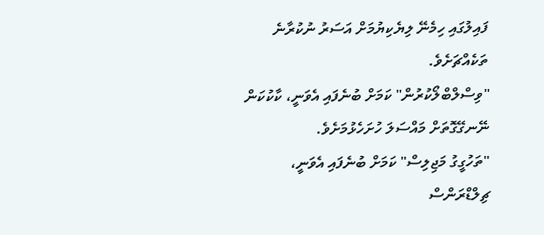ފައިލުގައި ހިމެނޭ ލިޔެކިޔުމަށް އަސަރު ނުކުރާނެ ތަކެއްޗަށެވެ.
"ވިސްލްބްލޯކުރުން" ކަމަށް ބުނެފައި އެވަނީ، ކާކުކަން ނޭނގޭގޮތަށް މައްސަލަ ހުށަހެޅުމަށެވެ.
"ތަހުގީގު މަޖިލިސް" ކަމަށް ބުނެފައި އެވަނީ، ޗިލްޑްރަންސް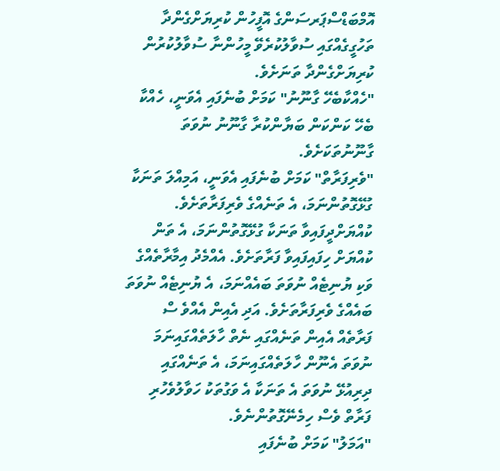އޮމްބަޑްސްޕަރސަންގެ އޮފީހުން ކުރިޔަށްގެންދާ ތަހުގީގެއްގައި ސުވާލުކުރެވޭ މީހުންނާ ސުވާލުކުރުން ކުރިޔަށްގެންދާ ތަނަށެވެ.
"ހެއްކާބެހޭ ގާނޫނު" ކަމަށް ބުނެފައި އެވަނީ، ހެއްކާ ބެހޭ ކަންކަން ބަޔާންކުރާ ގާނޫނު ނުވަތަ ގާނޫނުތަކަށެވެ.
"ވެރިފަރާތް" ކަމަށް ބުނެފައި އެވަނީ، އަމިއްލަ ތަނަކާ ގުޅޭގޮތުންނަމަ، އެ ތަނެއްގެ ވެރިފަރާތަށެވެ. ކުއްޔަށްދީފައިވާ ތަނަކާ ގުޅޭގޮތުންނަމަ، އެ ތަން ކުއްޔަށް ހިފައިފައިވާ ފަރާތަށެވެ. އެއްމެދު އިމާރާތެއްގެ ވަކި ޔުނިޓެއް ނުވަތަ ބައެއްނަމަ، އެ ޔުނިޓެއް ނުވަތަ ބައެއްގެ ވެރިފަރާތަށެވެ. އަދި އެއިން އެއްވެ ސް ފަރާތެއް އެއިން ތަނެއްގައި ނެތް ހާލަތެއްގައިނަމަ ނުވަތަ އެނޫން ހާލަތެއްގައިނަމަ، އެ ތަނެއްގައި ދިރިއުޅޭ ނުވަތަ އެ ތަނަކާ އެ ވަގުތަކު ހަވާލުވެހުރި ފަރާތް ވެސް ހިމެނޭގޮތުންނެވެ.
"އަމަލު" ކަމަށް ބުނެފައި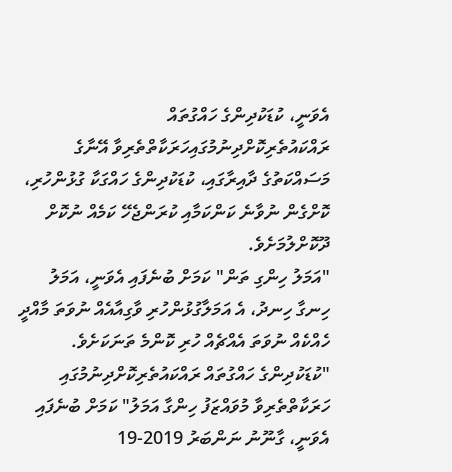އެވަނީ، ކުޑަކުދިންގެ ހައްގުތައް ރައްކައުތެރިކޮށްދިނުމުގައިހަރަކާތްތެރިވާ އޭނާގެ މަސައްކަތުގެ ދާއިރާގައި، ކުޑަކުދިންގެ ހައްގަކާ ގުޅުންހުރި، ކޮށްގެން ނުވާނެ ކަންކަމާއި ކުރަންޖެހޭ ކަމެއް ނުކޮށް ދޫކޮށްލުމަށެވެ.
"އަމަލު ހިންގި ތަން" ކަމަށް ބުނެފައި އެވަނީ، އަމަލު ހިނގާ ހިނދު، އެ އަމަލާގުޅުންހުރި ވާގިއާއެއް ނުވަތަ މާއްދީ ހެއްކެއް ނުވަތަ އެއްޗެއް ހުރި ކޮންމެ ތަނަކަށެވެ.
"ކުޑަކުދިންގެ ހައްގުތައް ރައްކައުތެރިކޮށްދިނުމުގައި ހަރަކާތްތެރިވާ މުވައްޒަފު ހިންގާ އަމަލު" ކަމަށް ބުނެފައި އެވަނީ، ގާނޫނު ނަންބަރު 2019-19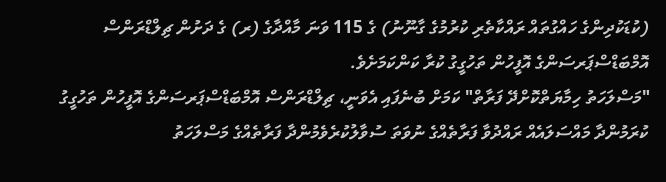(ކުޑަކުދިންގެ ހައްގުތައް ރައްކާތެރި ކުރުމުގެ ގާނޫނު) ގެ 115 ވަނަ މާއްދާގެ (ރ) ގެ ދަށުން ޗިލްޑްރަންސް އޮމްބަޑްސްޕަރސަންގެ އޮފީހުން ތަހުގީގު ކުރާ ކަންކަމަށެވެ.
"މަސްލަހަތު ހިމާޔަތްކޮށްދޭ ފަރާތް" ކަމަށް ބުނެފައި އެވަނީ، ޗިލްޑްރަންސް އޮމްބަޑްސްޕަރސަންގެ އޮފީހުން ތަހުގީގު ކުރަމުންދާ މައްސަލައެއް ރައްދުވާ ފަރާތެއްގެ ނުވަތަ ސުވާލުކުރެވެމުންދާ ފަރާތެއްގެ މަސްލަހަތު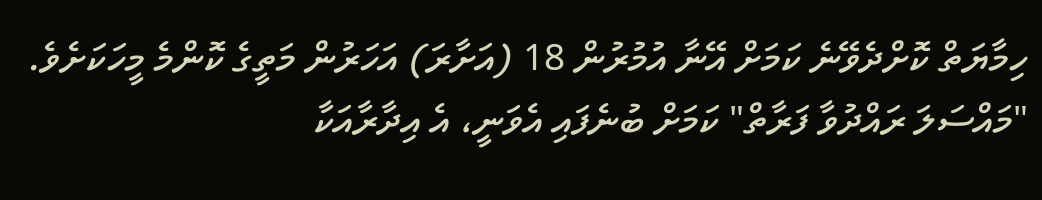ހިމާޔަތް ކޮށްދެވޭނެ ކަމަށް އޭނާ އުމުރުން 18 (އަށާރަ) އަހަރުން މަތީގެ ކޮންމެ މީހަކަށެވެ.
"މައްސަލަ ރައްދުވާ ފަރާތް" ކަމަށް ބުނެފައި އެވަނީ، އެ އިދާރާއަކާ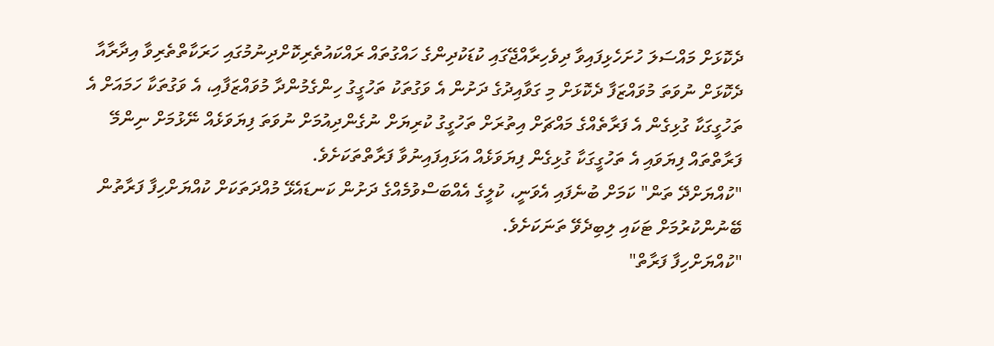ދެކޮޅަށް މައްސަލަ ހުށަހެޅިފައިވާ ދިވެހިރާއްޖޭގައި ކުޑަކުދިންގެ ހައްގުތައް ރައްކައުތެރިކޮށްދިނުމުގައި ހަރަކާތްތެރިވާ އިދާރާއާ ދެކޮޅަށް ނުވަތަ މުވައްޒަފާ ދެކޮޅަށް މި ގަވާއިދުގެ ދަށުން އެ ވަގުތަކު ތަހުގީގު ހިންގެމުންދާ މުވައްޒަފާއި، އެ ވަގުތަކާ ހަމައަށް އެ ތަހުގީގަކާ ގުޅިގެން އެ ފަރާތެއްގެ މައްޗަށް އިތުރަށް ތަހުގީގު ކުރިޔަށް ނުގެންދިއުމަށް ނުވަތަ ފިޔަވަޅެއް ނޭޅުމަށް ނިންމޭ ފަރާތްތައް ފިޔަވައި އެ ތަހުގީގަކާ ގުޅިގެން ފިޔަވަޅެއް އަޅައިފައިނުވާ ފަރާތްތަކަށެވެ.
"ކުއްޔަށްދޭ ތަން" ކަމަށް ބުނެފައި އެވަނީ، ކުލީގެ އެއްބަސްވުމެއްގެ ދަށުން ކަނޑައެޅޭ މުއްދަތަކަށް ކުއްޔަށްހިފާ ފަރާތުން ބޭނުންކުރުމަށް ޓަކައި ލިބިދެވޭ ތަނަކަށެވެ.
"ކުއްޔަށްހިފާ ފަރާތް"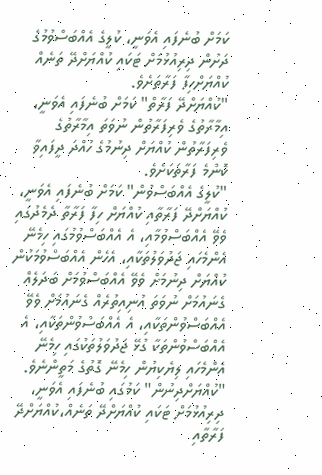ކަމަށް ބުނެފައި އެވަނީ، ކުލީގެ އެއްބަސްވުމުގެ ދަށުން ދިރިއުޅުމަށް ޓަކައި ކުއްޔަށްދޭ ތަނެއް ކުއްޔަށްހިފާ ފަރާތަށެވެ.
"ކުއްޔަށްދޭ ފަރާތް" ކަމަށް ބުނެފައި އެވަނީ، އިމާރާތުގެ ވެރިފަރާތުން ނުވަތަ އިމާރާތުގެ ވެރިފަރާތުން ކުއްޔަށް ދިނުމުގެ ހުއްދަ ދީފައިވާ ކޮންމެ ފަރާތަކަށެވެ.
"ކުލީގެ އެއްބަސްވުން" ކަމަށް ބުނެފައި އެވަނީ، ކުއްޔަށްދޭ ފަރާތާއި ކުއްޔަށް ހިފާ ފަރާތާ ދެމެދުގައި ވެވޭ އެއްބަސްވުމާއި، އެ އެއްބަސްވުމުގައި ހިމެނޭ އެންމެހައި ޖަދުވަލުތަކާއި، އެހެން އެއްބަސްވުމަކުން ކުއްޔަށް ދިނުމަށް ވެވޭ އެއްބަސްވުމަށް ބަދަލެއް ގެނައުމަށް ނުވަތަ އުނިއިތުރެއް ގެނައުމަށް ވެވޭ އެއްބަސްވުންތަކާއި، އެ އެއްބަސްވުންތަކާއި، އެ އެއްބަސްވުންތަކާ ގުޅޭ ޖަދުވަލުތަކުގައި ހިމެނޭ އެންމެހައި ލިޔެކިޔުން ހިމެނޭ ގޮތުގެ މަތީންނެވެ.
"ކުއްޔަށްދިނުން" ކަމުގައި ބުނެފައި އެވަނީ، ދިރިއުޅުމަށް ޓަކައި ކުއްޔަށްދޭ ތަނެއް،ކުއްޔަށްދޭ ފަރާތާއި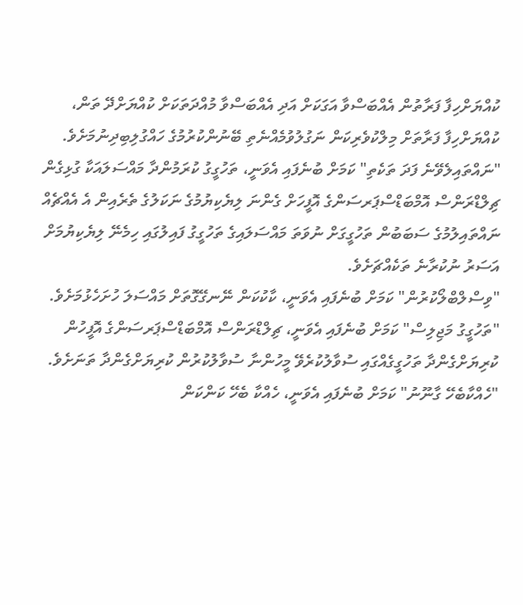ކުއްޔަށްހިފާ ފަރާތުން އެއްބަސްވާ އަގަކަށް އަދި އެއްބަސްވާ މުއްދަތަކަށް ކުއްޔަށްދޭ ތަން، ކުއްޔަށްހިފާ ފަރާތަށް މިލްކުވެރިކަން ނަގުލުވުމެއްނެތި ބޭނުންކުރުމުގެ ހައްގުލިބިދިނުމަށެވެ.
"ނައްތައިލެވޭނެ ފަދަ ތަކެތި" ކަމަށް ބުނެފައި އެވަނީ، ތަހުގީގު ކުރަމުންދާ މައްސަލައަކާ ގުޅިގެން ޗިލްޑްރަންސް އޮމްބަޑްސްޕަރސަންގެ އޮފީހަށް ގެންނަ ލިޔެކިޔުމުގެ ނަކަލުގެ ތެރެއިން އެ އެއްޗެއް ނައްތައިލުމުގެ ސަބަބުން ތަހުގީގަށް ނުވަތަ މައްސަލައިގެ ތަހުގީގު ފައިލުގައި ހިމެނޭ ލިޔެކިޔުމަށް އަސަރު ނުކުރާނެ ތަކެއްޗަށެވެ.
"ވިސްލްބްލޯކުރުން" ކަމަށް ބުނެފައި އެވަނީ، ކާކުކަން ނޭނގޭގޮތަށް މައްސަލަ ހުށަހެޅުމަށެވެ.
"ތަހުގީގު މަޖިލިސް" ކަމަށް ބުނެފައި އެވަނީ، ޗިލްޑްރަންސް އޮމްބަޑްސްޕަރސަންގެ އޮފީހުން ކުރިޔަށްގެންދާ ތަހުގީގެއްގައި ސުވާލުކުރެވޭ މީހުންނާ ސުވާލުކުރުން ކުރިޔަށްގެންދާ ތަނަށެވެ.
"ހެއްކާބެހޭ ގާނޫނު" ކަމަށް ބުނެފައި އެވަނީ، ހެއްކާ ބެހޭ ކަންކަން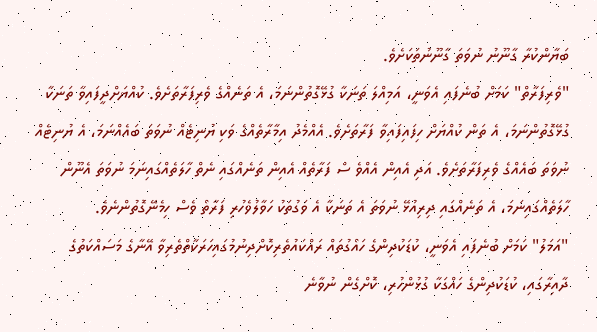ބަޔާންކުރާ ގާނޫނު ނުވަތަ ގާނޫނުތަކަށެވެ.
"ވެރިފަރާތް" ކަމަށް ބުނެފައި އެވަނީ، އަމިއްލަ ތަނަކާ ގުޅޭގޮތުންނަމަ، އެ ތަނެއްގެ ވެރިފަރާތަށެވެ. ކުއްޔަށްދީފައިވާ ތަނަކާ ގުޅޭގޮތުންނަމަ، އެ ތަން ކުއްޔަށް ހިފައިފައިވާ ފަރާތަށެވެ. އެއްމެދު އިމާރާތެއްގެ ވަކި ޔުނިޓެއް ނުވަތަ ބައެއްނަމަ، އެ ޔުނިޓެއް ނުވަތަ ބައެއްގެ ވެރިފަރާތަށެވެ. އަދި އެއިން އެއްވެ ސް ފަރާތެއް އެއިން ތަނެއްގައި ނެތް ހާލަތެއްގައިނަމަ ނުވަތަ އެނޫން ހާލަތެއްގައިނަމަ، އެ ތަނެއްގައި ދިރިއުޅޭ ނުވަތަ އެ ތަނަކާ އެ ވަގުތަކު ހަވާލުވެހުރި ފަރާތް ވެސް ހިމެނޭގޮތުންނެވެ.
"އަމަލު" ކަމަށް ބުނެފައި އެވަނީ، ކުޑަކުދިންގެ ހައްގުތައް ރައްކައުތެރިކޮށްދިނުމުގައިހަރަކާތްތެރިވާ އޭނާގެ މަސައްކަތުގެ ދާއިރާގައި، ކުޑަކުދިންގެ ހައްގަކާ ގުޅުންހުރި، ކޮށްގެން ނުވާނެ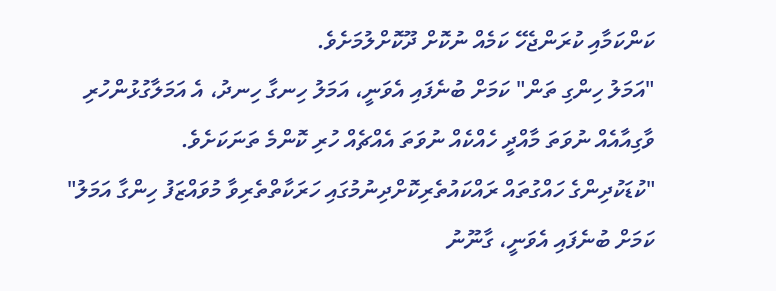ކަންކަމާއި ކުރަންޖެހޭ ކަމެއް ނުކޮށް ދޫކޮށްލުމަށެވެ.
"އަމަލު ހިންގި ތަން" ކަމަށް ބުނެފައި އެވަނީ، އަމަލު ހިނގާ ހިނދު، އެ އަމަލާގުޅުންހުރި ވާގިއާއެއް ނުވަތަ މާއްދީ ހެއްކެއް ނުވަތަ އެއްޗެއް ހުރި ކޮންމެ ތަނަކަށެވެ.
"ކުޑަކުދިންގެ ހައްގުތައް ރައްކައުތެރިކޮށްދިނުމުގައި ހަރަކާތްތެރިވާ މުވައްޒަފު ހިންގާ އަމަލު" ކަމަށް ބުނެފައި އެވަނީ، ގާނޫނު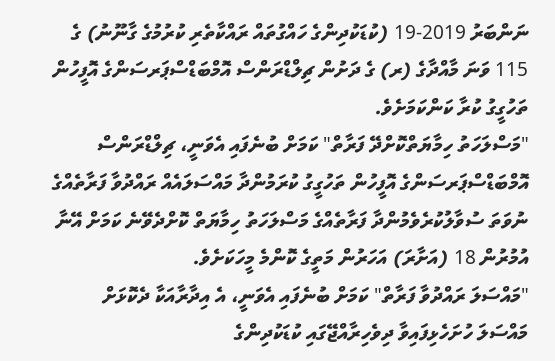ނަންބަރު 2019-19 (ކުޑަކުދިންގެ ހައްގުތައް ރައްކާތެރި ކުރުމުގެ ގާނޫނު) ގެ 115 ވަނަ މާއްދާގެ (ރ) ގެ ދަށުން ޗިލްޑްރަންސް އޮމްބަޑްސްޕަރސަންގެ އޮފީހުން ތަހުގީގު ކުރާ ކަންކަމަށެވެ.
"މަސްލަހަތު ހިމާޔަތްކޮށްދޭ ފަރާތް" ކަމަށް ބުނެފައި އެވަނީ، ޗިލްޑްރަންސް އޮމްބަޑްސްޕަރސަންގެ އޮފީހުން ތަހުގީގު ކުރަމުންދާ މައްސަލައެއް ރައްދުވާ ފަރާތެއްގެ ނުވަތަ ސުވާލުކުރެވެމުންދާ ފަރާތެއްގެ މަސްލަހަތު ހިމާޔަތް ކޮށްދެވޭނެ ކަމަށް އޭނާ އުމުރުން 18 (އަށާރަ) އަހަރުން މަތީގެ ކޮންމެ މީހަކަށެވެ.
"މައްސަލަ ރައްދުވާ ފަރާތް" ކަމަށް ބުނެފައި އެވަނީ، އެ އިދާރާއަކާ ދެކޮޅަށް މައްސަލަ ހުށަހެޅިފައިވާ ދިވެހިރާއްޖޭގައި ކުޑަކުދިންގެ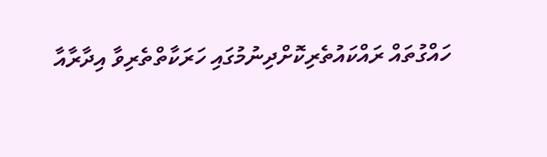ހައްގުތައް ރައްކައުތެރިކޮށްދިނުމުގައި ހަރަކާތްތެރިވާ އިދާރާއާ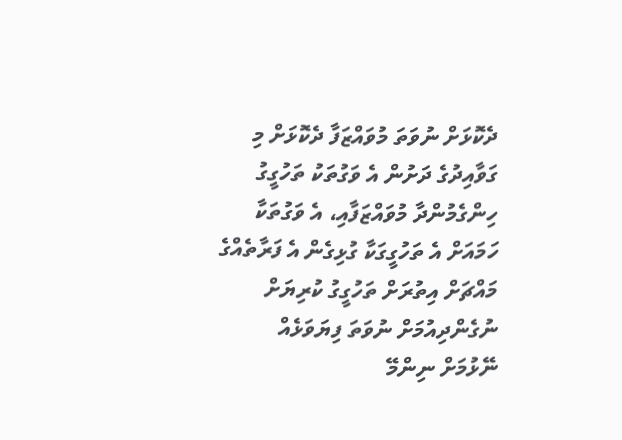ދެކޮޅަށް ނުވަތަ މުވައްޒަފާ ދެކޮޅަށް މި ގަވާއިދުގެ ދަށުން އެ ވަގުތަކު ތަހުގީގު ހިންގެމުންދާ މުވައްޒަފާއި، އެ ވަގުތަކާ ހަމައަށް އެ ތަހުގީގަކާ ގުޅިގެން އެ ފަރާތެއްގެ މައްޗަށް އިތުރަށް ތަހުގީގު ކުރިޔަށް ނުގެންދިއުމަށް ނުވަތަ ފިޔަވަޅެއް ނޭޅުމަށް ނިންމޭ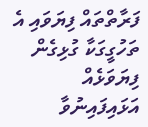ފަރާތްތައް ފިޔަވައި އެ ތަހުގީގަކާ ގުޅިގެން ފިޔަވަޅެއް އަޅައިފައިނުވާ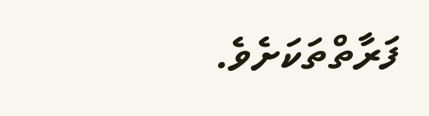ފަރާތްތަކަށެވެ.